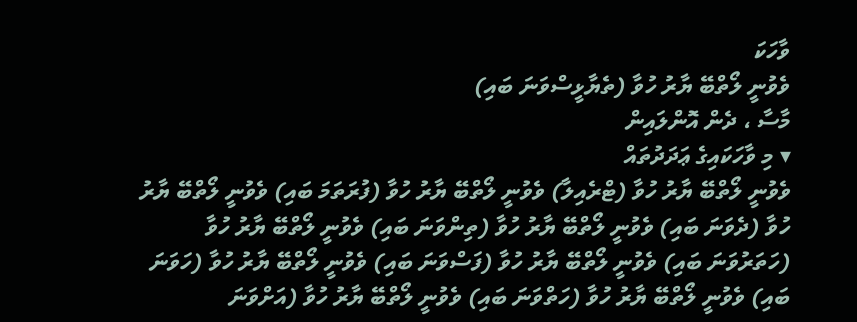ވާހަކަ
ވެވުނީ ލޯތްބޭ ޔާރު ހުވާ (ތެޔާޅީސްވަނަ ބައި)
މާސާ ، ދެން އޮންލައިން
▾ މި ވާހަކައިގެ ޢަދަދުތައް
ވެވުނީ ލޯތްބޭ ޔާރު ހުވާ (ޓްރެއިލާ) ވެވުނީ ލޯތްބޭ ޔާރު ހުވާ (ފުރަތަމަ ބައި) ވެވުނީ ލޯތްބޭ ޔާރު ހުވާ (ދެވަނަ ބައި) ވެވުނީ ލޯތްބޭ ޔާރު ހުވާ (ތިންވަނަ ބައި) ވެވުނީ ލޯތްބޭ ޔާރު ހުވާ (ހަތަރުވަނަ ބައި) ވެވުނީ ލޯތްބޭ ޔާރު ހުވާ (ފަސްވަނަ ބައި) ވެވުނީ ލޯތްބޭ ޔާރު ހުވާ (ހަވަނަ ބައި) ވެވުނީ ލޯތްބޭ ޔާރު ހުވާ (ހަތްވަނަ ބައި) ވެވުނީ ލޯތްބޭ ޔާރު ހުވާ (އަށްވަނަ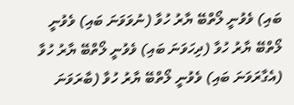ބައި) ވެވުނީ ލޯތްބޭ ޔާރު ހުވާ (ނުވަވަނަ ބައި) ވެވުނީ ލޯތްބޭ ޔާރު ހުވާ (ދިހަވަނަ ބައި) ވެވުނީ ލޯތްބޭ ޔާރު ހުވާ (އެގާރަވަނަ ބައި) ވެވުނީ ލޯތްބޭ ޔާރު ހުވާ (ބާރަވަނަ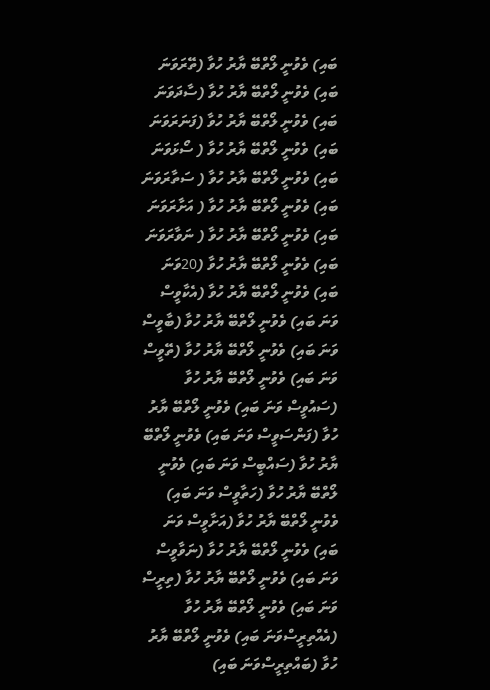ބައި) ވެވުނީ ލޯތްބޭ ޔާރު ހުވާ (ތޭރަވަނަ ބައި) ވެވުނީ ލޯތްބޭ ޔާރު ހުވާ (ސާދަވަނަ ބައި) ވެވުނީ ލޯތްބޭ ޔާރު ހުވާ (ފަނަރަވަނަ ބައި) ވެވުނީ ލޯތްބޭ ޔާރު ހުވާ ( ސޯޅަވަނަ ބައި) ވެވުނީ ލޯތްބޭ ޔާރު ހުވާ ( ސަތާރަވަނަ ބައި) ވެވުނީ ލޯތްބޭ ޔާރު ހުވާ ( އަށާރަވަނަ ބައި) ވެވުނީ ލޯތްބޭ ޔާރު ހުވާ ( ނަވާރަވަނަ ބައި) ވެވުނީ ލޯތްބޭ ޔާރު ހުވާ (20ވަނަ ބައި) ވެވުނީ ލޯތްބޭ ޔާރު ހުވާ (އެކާވީސް ވަނަ ބައި) ވެވުނީ ލޯތްބޭ ޔާރު ހުވާ (ބާވީސް ވަނަ ބައި) ވެވުނީ ލޯތްބޭ ޔާރު ހުވާ (ތޭވީސް ވަނަ ބައި) ވެވުނީ ލޯތްބޭ ޔާރު ހުވާ (ސައުވީސް ވަނަ ބައި) ވެވުނީ ލޯތްބޭ ޔާރު ހުވާ (ފަންސަވީސް ވަނަ ބައި) ވެވުނީ ލޯތްބޭ ޔާރު ހުވާ (ސައްބީސް ވަނަ ބައި) ވެވުނީ ލޯތްބޭ ޔާރު ހުވާ (ހަތާވީސް ވަނަ ބައި) ވެވުނީ ލޯތްބޭ ޔާރު ހުވާ (އަށާވީސް ވަނަ ބައި) ވެވުނީ ލޯތްބޭ ޔާރު ހުވާ (ނަވާވީސް ވަނަ ބައި) ވެވުނީ ލޯތްބޭ ޔާރު ހުވާ (ތިރީސް ވަނަ ބައި) ވެވުނީ ލޯތްބޭ ޔާރު ހުވާ (އެއްތިރީސްވަނަ ބައި) ވެވުނީ ލޯތްބޭ ޔާރު ހުވާ (ބައްތިރީސްވަނަ ބައި)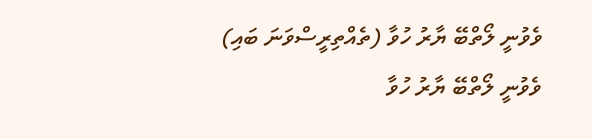ވެވުނީ ލޯތްބޭ ޔާރު ހުވާ (ތެއްތިރީސްވަނަ ބައި) ވެވުނީ ލޯތްބޭ ޔާރު ހުވާ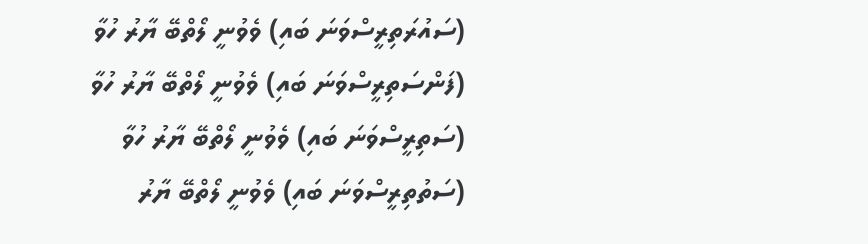(ސައުރަތިރީސްވަނަ ބައި) ވެވުނީ ލޯތްބޭ ޔާރު ހުވާ (ފަންސަތިރީސްވަނަ ބައި) ވެވުނީ ލޯތްބޭ ޔާރު ހުވާ (ސަތިރީސްވަނަ ބައި) ވެވުނީ ލޯތްބޭ ޔާރު ހުވާ (ސަތުތިރީސްވަނަ ބައި) ވެވުނީ ލޯތްބޭ ޔާރު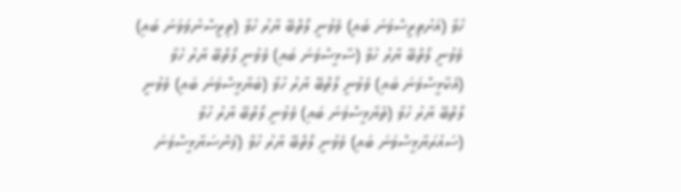ހުވާ (އަށުތިރީސްވަނަ ބައި) ވެވުނީ ލޯތްބޭ ޔާރު ހުވާ (ތިރީސްނުވަވަނަ ބައި) ވެވުނީ ލޯތްބޭ ޔާރު ހުވާ (ސާޅީސްވަނަ ބައި) ވެވުނީ ލޯތްބޭ ޔާރު ހުވާ (އެކާޅީސްވަނަ ބައި) ވެވުނީ ލޯތްބޭ ޔާރު ހުވާ (ބަޔާޅީސްވަނަ ބައި) ވެވުނީ ލޯތްބޭ ޔާރު ހުވާ (ތެޔާޅީސްވަނަ ބައި) ވެވުނީ ލޯތްބޭ ޔާރު ހުވާ (ސައުރަޔާޅީސްވަނަ ބައި) ވެވުނީ ލޯތްބޭ ޔާރު ހުވާ (ފަންސަޔާޅީސްވަނަ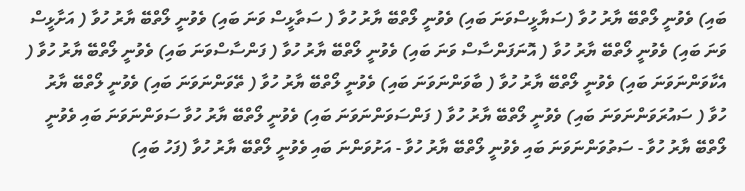ބައި) ވެވުނީ ލޯތްބޭ ޔާރު ހުވާ (ސަޔާޅީސްވަނަ ބައި) ވެވުނީ ލޯތްބޭ ޔާރު ހުވާ ( ސަތާޅީސް ވަނަ ބައި) ވެވުނީ ލޯތްބޭ ޔާރު ހުވާ ( އަށާޅީސް ވަނަ ބައި) ވެވުނީ ލޯތްބޭ ޔާރު ހުވާ ( އޮނަފަންސާސް ވަނަ ބައި) ވެވުނީ ލޯތްބޭ ޔާރު ހުވާ ( ފަންސާސްވަނަ ބައި) ވެވުނީ ލޯތްބޭ ޔާރު ހުވާ ( އެކާވަންނަވަނަ ބައި) ވެވުނީ ލޯތްބޭ ޔާރު ހުވާ ( ބާވަންނަވަނަ ބައި) ވެވުނީ ލޯތްބޭ ޔާރު ހުވާ ( ތޭވަންނަވަނަ ބައި) ވެވުނީ ލޯތްބޭ ޔާރު ހުވާ ( ސައުރަވަންނަވަނަ ބައި) ވެވުނީ ލޯތްބޭ ޔާރު ހުވާ ( ފަންސަވަންނަވަނަ ބައި) ވެވުނީ ލޯތްބޭ ޔާރު ހުވާ ސަވަންނަވަނަ ބައި ވެވުނީ ލޯތްބޭ ޔާރު ހުވާ - ސަތުވަންނަވަނަ ބައި ވެވުނީ ލޯތްބޭ ޔާރު ހުވާ - އަށުވަންނަ ބައި ވެވުނީ ލޯތްބޭ ޔާރު ހުވާ (ފަހު ބައި)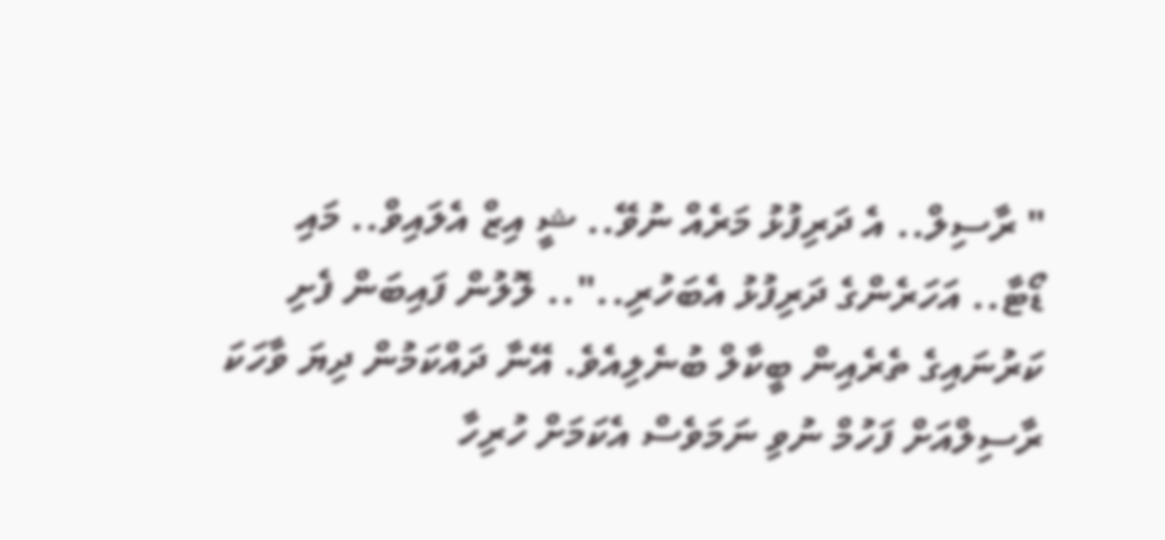" ރާސިލް.. އެ ދަރިފުޅު މަރެއް ނުވޭ.. ޝީ އިޒް އެލައިވް.. މައި ޑޯޓާ.. އަހަރެންގެ ދަރިފުޅު އެބަހުރި..".. ލޮލުން ފައިބަން ފެށި ކަރުނައިގެ ތެރެއިން ބީކާލް ބުނެލިއެވެ. އޭނާ ދައްކަމުން ދިޔަ ވާހަކަ ރާސިލްއަށް ފަހުމް ނުވި ނަމަވެސް އެކަމަށް ހުރިހާ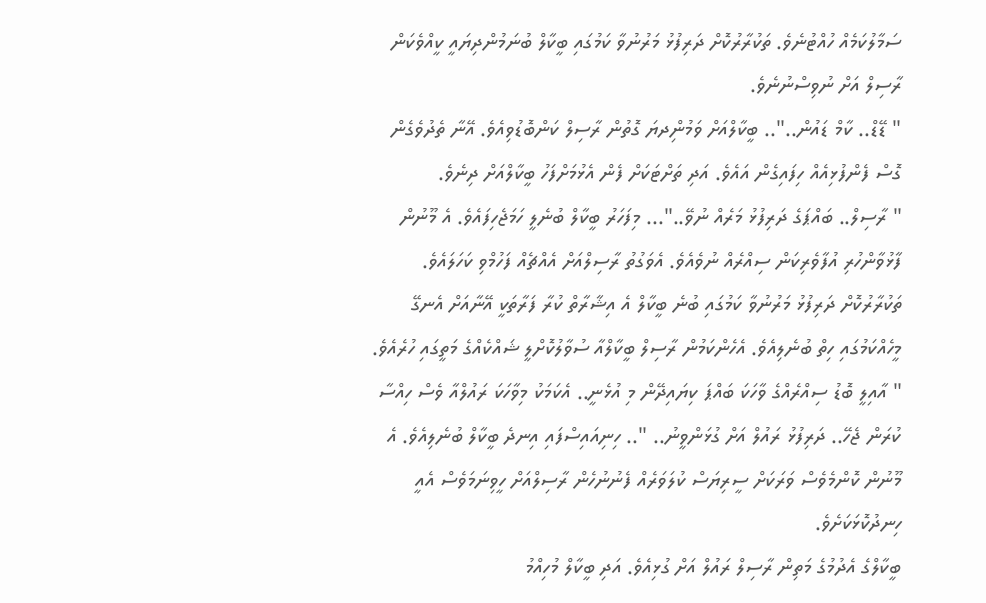ސަމާލުކަމެއް ހުއްޓުނެވެ. ތަކުރާރުކޮށް ދަރިފުޅު މަރުނުވާ ކަމުގައި ބީކާލް ބުނަމުންދިޔައީ ކީއްވެކަން ރާސިލް އަށް ނުވިސްނުނެވެ.
" ޑޭޑް.. ކާމް ޑައުން..".. ބީކާލްއަށް ވަމުންިދޔަ ގޮތުން ރާސިލް ކަންބޮޑުވިއެވެ. އޭނާ ތެދުވެގެން ގޮސް ފެންފުޅިއެއް ހިފައިގެން އައެވެ. އަދި ތަށްޓަކަށް ފެން އެޅުމަށްފަހު ބީކާލްއަށް ދިނެވެ.
" ރާސިލް.. ބައްޕަގެ ދަރިފުޅު މަރެއް ނުވޭ.."... މިފަހަރު ބީކާލް ބުނެލީ ހަމަޖެހިފައެވެ. އެ މޫނުން ފާޅުވާންހުރި އުފާވެރިކަން ސިއްރެއް ނުވެއެވެ. އެވަގުތު ރާސިލްއަށް އެއްޗެއް ފަހުމްވި ކަހަލައެވެ. ތަކުރާރުކޮށް ދަރިފުޅު މަރުނުވާ ކަމުގައި ބުނެ ބީކާލް އެ އިޝާރާތް ކުރާ ފަރާތަކީ އޭނާއަށް އެނގޭ މީހެއްކަމުގައި ހިތް ބުނެލިއެވެ. އެހެންކަމުން ރާސިލް ބީކާލްއާ ސުވާލުކޮށްލީ ޝައްކެއްގެ މަތީގައި ހުރެއެވެ.
" އާއިލީ ބޮޑު ސިއްރެއްގެ ވާހަކަ ބައްޕަ ކިޔައިދޭން މި އުޅެނީ.. އެކަމަކު މިވާހަކަ ރައުލްއާ ވެސް ހިއްސާ ކުރަން ޖެހޭ.. ދަރިފުޅު ރައުލް އަށް ގުޅަންވީނު.. ".. ހިނިއައިސްފައި އިނދެ ބީކާލް ބުނެލިއެވެ. އެ މޫނުން ކޮންމެވެސް ވަރަކަށް ސީރިޔަސް ކުލަވަރެއް ފެނުނުހެން ރާސިލްއަށް ހީވިނަމަވެސް އެއީ ހިނދުކޮޅަކަށެވެ.
ބީކާލްގެ އެދުމުގެ މަތިން ރާސިލް ރައުލް އަށް ގުޅިއެވެ. އަދި ބީކާލް މުހިއްމު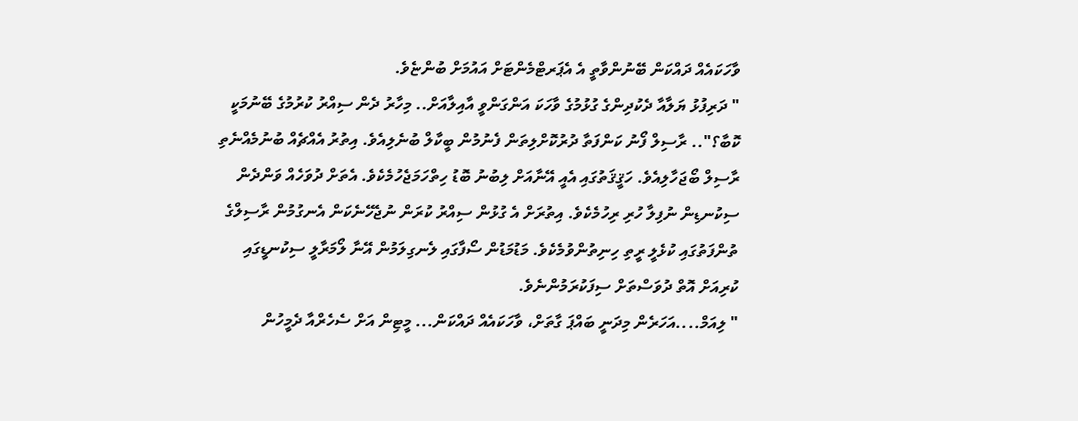ވާހަކައެއް ދައްކަން ބޭނުންވާތީ އެ އެޕަރޓްމެންޓަށް އައުމަށް ބުންޏެވެ.
" ދަރިފުޅު ޔަލާއާ ދެކުދިންގެ ގުޅުމުގެ ވާހަކަ އަންގަންވީ އާއިލާއަށް.. މިހާރު ދެން ސިއްރު ކުރުމުގެ ބޭނުމަކީ ކޮބާ؟".. ރާސިލް ފޯނު ކަންފަތާ ދުރުކޮށްލިތަން ފެނުމުން ބީކާލް ބުނެލިއެވެ. އިތުރު އެއްޗެއް ބުނުމެއްނެތި ރާސިލް ބޯޖަހާލިއެވެ. ހަޤީޤަތުގައި އެއީ އޭނާއަށް ލިބުނު ބޮޑު ހިތްހަމަޖެހުމެކެވެ. އެތަށް ދުވަހެއް ވަންދެން ސިކުނޑިން ނުފިލާ ހުރި ރިހުމެކެވެ. އިތުރަށް އެ ގުޅުން ސިއްރު ކުރަން ނުޖެހޭނެކަން އެނގުމުން ރާސިލްގެ ތުންފަތުގައި ކުޅެލީ ރީތި ހިނިތުންވުމެކެވެ. މަޑުމަޑުން ސޯފާގައި ލެނގިލަމުން އޭނާ ލޯމަރާލީ ސިކުނޑީގައި ކުރިއަށް އޮތް ދުވަސްތަށް ސިފަކުރަމުންނެވެ.
" ލިއަމް....އަހަރެން މިދަނީ ބައްޕަ ގާތަށް، ވާހަކައެއް ދައްކަން... މީޓިން އަށް ސެހެރްއާ ދެމީހުން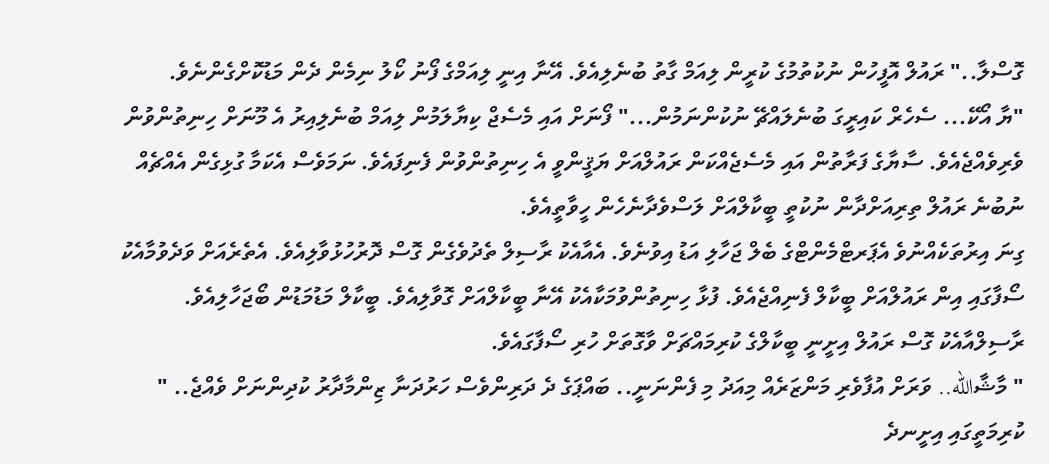ގޮސްލާ.." ރައުލް އޮފީހުން ނުކުތުމުގެ ކުރީން ލިއަމް ގާތު ބުނެލިއެވެ. އޭނާ އިނީ ލިއަމްގެ ފޯނު ކޯލު ނިމެން ދެން މަޑުކޮށްގެންނެވެ.
"ޔާ އޯކޭ... ސެހެރް ކައިރީގަ ބުނެލައްޗޭ ނުކުންނަމުން..." ފޯނަށް އައި މެސެޖް ކިޔާލަމުން ލިއަމް ބުނެލިއިރު އެ މޫނަށް ހިނިތުންވުން ވެރިވެއްޖެއެވެ. ސާޔާގެ ފަރާތުން އައި މެސެޖެއްކަން ރައުލްއަށް ޔަޤީންވީ އެ ހިނިތުންވުން ފެނިފައެވެ. ނަމަވެސް އެކަމާ ގުޅިގެން އެއްޗެއް ނުބުނެ ރައުލް ތިރިއަށްދާން ނުކުތީ ބީކާލްއަށް ލަސްވެދާނެހެން ހީވާތީއެވެ.
ގިނަ އިރުތަކެއްނުވެ އެޕަރޓްމެންޓްގެ ބެލް ޖަހާލި އަޑު އިވުނެވެ. އެއާއެކު ރާސިލް ތެދުވެގެން ގޮސް ދޮރުހުޅުވާލިއެވެ. އެތެރެއަށް ވަދެވުމާއެކު ސޯފާގައި އިން ރައުލްއަށް ބީކާލް ފެނިއްޖެއެވެ. ފުޅާ ހިނިތުންވުމަކާއެކު އޭނާ ބީކާލްއަށް ގޮވާލިއެވެ. ބީކާލް މަޑުމަޑުން ބޯޖަހާލިއެވެ. ރާސިލްއާއެކު ގޮސް ރައުލް އިށީނީ ބީކާލްގެ ކުރިމައްޗަށް ވާގޮތަށް ހުރި ސޯފާގައެވެ.
" މާޝާالله.. ވަރަށް އުފާވެރި މަންޒަރެއް މިއަދު މި ފެންނަނީ.. ބައްޕަގެ ދެ ދަރިންވެސް ހަރުދަނާ ޒިންމާދާރު ކުދިންނަށް ވެއްޖެ.. " ކުރިމަތީގައި އިށީނދެ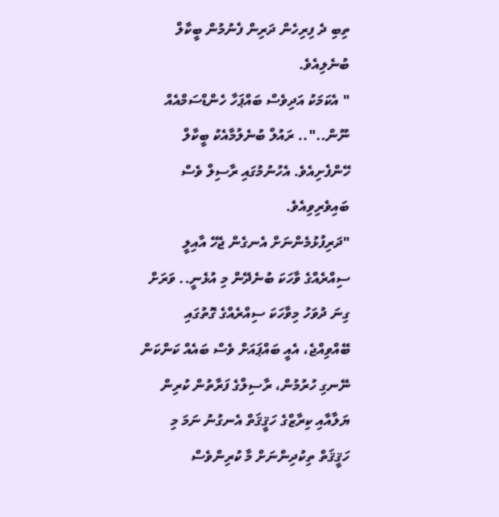ތިބި ދެ ފިރިހެން ދަރިން ފެނުމުން ބީކާލް ބުނެލިއެވެ.
" އެކަމަކު އަދިވެސް ބައްޕަހާ ހެންޑްސަމްއެއް ނޫން..".. ރައުލް ބުނެލުމާއެކު ބީކާލް ހޭންފެށިއެވެ. އެހުނުމުގައި ރާސިލް ވެސް ބައިވެރިވިއެވެ.
"ދަރިފުޅުމެންނަށް އެނގެން ޖެހޭ އާއިލީ ސިއްރެއްގެ ވާހަކަ ބުނެދޭން މި އުޅެނީ.. ވަރަށް ގިނަ ދުވަހު މިވާހަކަ ސިއްރެއްގެ ގޮތުގައި ބޭއްވިއްޖެ، އެއީ ބައްޕައަށް ވެސް ބައެއް ކަންކަން ނޭނގި ހުރުމުން، ރާސިލްގެ ފަރާތުން ކުރިން ޔަލާއާއި ކިރާޒްގެ ހަޤީޤަތް އެނގުނު ނަމަ މި ހަޤީޤަތް ތިކުދިންނަށް މާ ކުރިންވެސް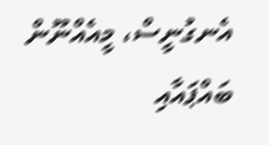އެނގުނީސް، މީއެއްނޫން ބައްޕައާއި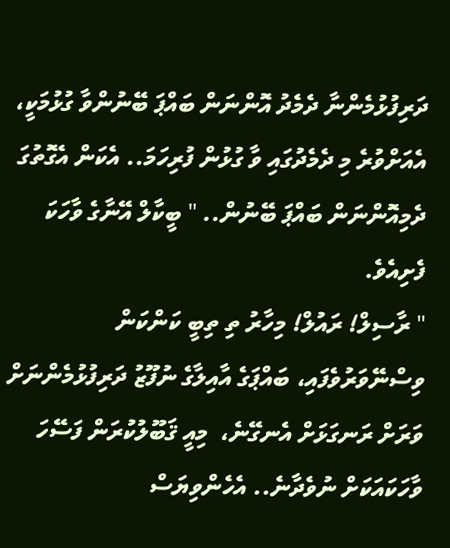ދަރިފުޅުމެންނާ ދެމެދު އޮންނަން ބައްޕަ ބޭނުންވާ ގުޅުމަކީ، އެއަށްވުރެ މި ދެމެދުގައި ވާ ގުޅުން ފުރިހަމަ.. އެކަން އެގޮތުގަ ދެމިއޮންނަން ބައްޕަ ބޭނުން.. " ބީކާލް އޭނާގެ ވާހަކަ ފެށިއެވެ.
" ރާސިލް! ރައުލް! މިހާރު ތި ތިބީ ކަންކަން ވިސްނޭވަރުވެފައި، ބައްޕަގެ އާއިލާގެ ނުފޫޒު ދަރިފުޅުމެންނަށް ވަރަށް ރަނގަޅަށް އެނގޭނެ،  މިއީ ޤަބޫލުކުރަން ފަސޭހަ ވާހަކައަކަށް ނުވެދާނެ.. އެހެންވިޔަސް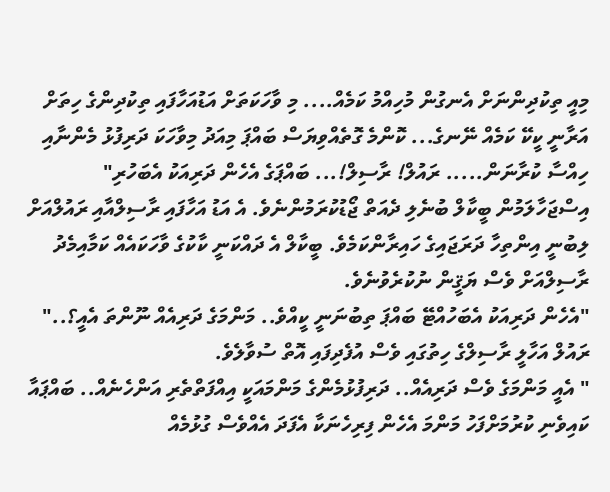މިއީ ތިކުދިންނަށް އެނގުން މުހިއްމު ކަމެއް.... މި ވާހަކަތަށް އަޑުއަހާފައި ތިކުދިންގެ ހިތަށް އަރާނީ ކީކޭ ކަމެއް ނޭނގެ... ކޮންމެ ގޮތެއްވިޔަސް ބައްޕަ މިއަދު މިވާހަކަ ދަރިފުޅު މެންނާއި ހިއްސާ ކުރާނަން..... ރައުލް! ރާސިލް!... ބައްޕަގެ އެހެން ދަރިއަކު އެބަހުރި" އިސްޖަހާލަމުން ބީކާލް ބުނެލި ދެއަތް ޖޯޑުކުރަމުންނެވެ. އެ އަޑު އަހާފައި ރާސިލްއާއި ރައުލްއަށް ލިބުނީ އިންތިހާ ދަރަޖައިގެ ހައިރާންކަމެވެ. ބީކާލް އެ ދައްކަނީ ކާކުގެ ވާހަކައެއް ކަމާއިމެދު ރާސިލްއަށް ވެސް ޔަޤީން ނުކުރެވުނެވެ.
"އެހެން ދަރިއަކު އެބަހުއްޓޭ ބައްޕަ ތިބުނަނީ ކީއްވެ.. މަންމަގެ ދަރިއެއް ނޫންތަ އެއީ؟.." ރައުލް އަހާލީ ރާސިލްގެ ހިތުގައި ވެސް އުފެދިފައި އޮތް ސުވާލެވެ.
" އެއީ މަންމަގެ ވެސް ދަރިއެއް.. ދަރިފުޅުމެންގެ މަންމައަކީ އިއްފަތްތެރި އަންހެނެއް.. ބައްޕައާ ކައިވެނި ކުރުމަށްފަހު މަންމަ އެހެން ފިރިހެނަކާ އެފަދަ އެއްވެސް ގުޅުމެއް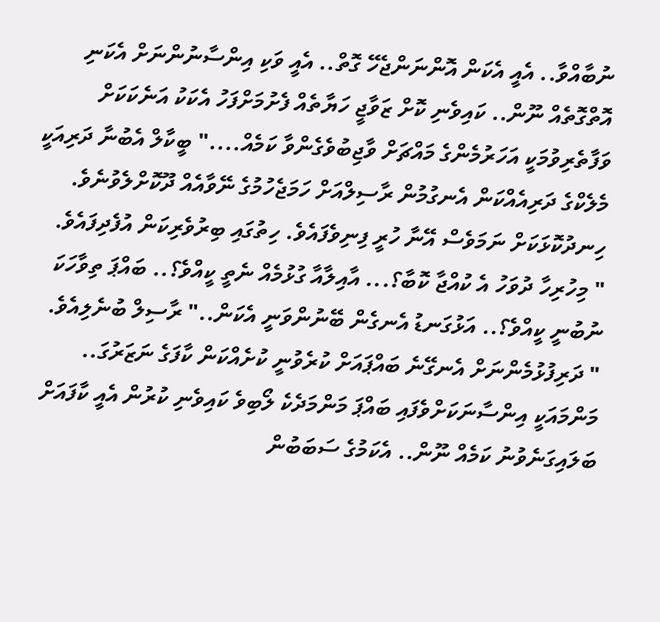ނުބާއްވާ.. އެއީ އެކަން އޮންނަންޖެހޭ ގޮތް.. އެއީ ވަކި އިންސާނުންނަށް އެކަނި އޮތްގޮތެއް ނޫން.. ކައިވެނި ކޮށް ޒަވާޖީ ހަޔާތެއް ފެށުމަށްފަހު އެކަކު އަނެކަކަށް ވަފާތެރިވުމަކީ އަހަރުމެންގެ މައްޗަށް ވާޖިބުވެގެންވާ ކަމެއް...." ބީކާލް އެބުނާ ދަރިއަކީ މެލެކްގެ ދަރިއެއްކަން އެނގުމުން ރާސިލްއަށް ހަމަޖެހުމުގެ ނޭވާއެއް ދޫކޮށްލެވުނެވެ. ހިނދުކޮޅަކަށް ނަމަވެސް އޭނާ ހުރީ ފިނިވެފައެވެ. ހިތުގައި ބިރުވެރިކަން އުފެދިފައެވެ.
" މިހުރިހާ ދުވަހު އެ ކުއްޖާ ކޮބާ؟... އާއިލާއާ ގުޅުމެއް ނެތީ ކީއްވެ؟.. ބައްޕަ ތިވާހަކަ ނުބުނީ ކީއްވެ؟.. އަޅުގަނޑު އެނގެން ބޭނުންވަނީ އެކަން.." ރާސިލް ބުނެލިއެވެ.
" ދަރިފުޅުމެންނަށް އެނގޭނެ ބައްޕައަށް ކުރެވުނީ ކުށެއްކަން ކާފަގެ ނަޒަރުގަ.. މަންމައަކީ އިންސާނަކަށްވެފައި ބައްޕަ މަންމަދެކެ ލޯބިވެ ކައިވެނި ކުރުން އެއީ ކާފައަށް ބަލައިގަނެވުނު ކަމެއް ނޫން.. އެކަމުގެ ސަބަބުން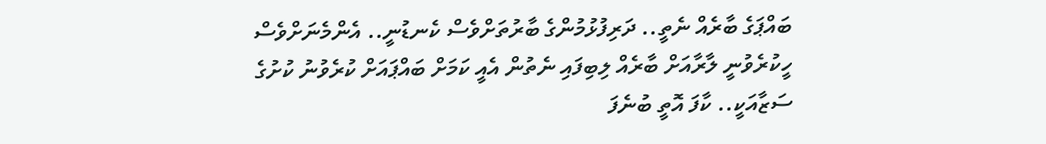ބައްޕަގެ ބާރެއް ނެތީ.. ދަރިފުޅުމުންގެ ބާރުތަށްވެސް ކެނޑުނީ.. އެންމެނަށްވެސް ހީކުރެވުނީ ލާރާއަށް ބާރެއް ލިބިފައި ނެތުން އެއީ ކަމަށް ބައްޕައަށް ކުރެވުނު ކުށުގެ ސަޒާއަކީ.. ކާފަ އޮތީ ބުނެފަ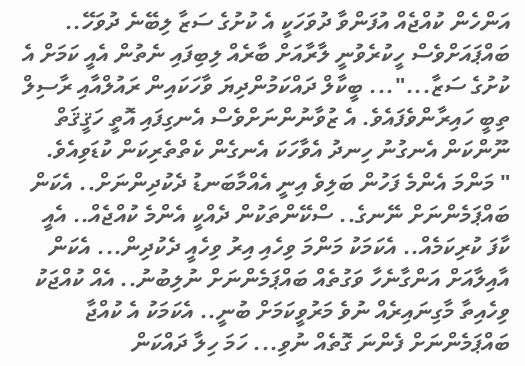އަންހެން ކުއްޖެއް އުފަންވާ ދުވަހަކީ އެ ކުށުގެ ސަޒާ ލިބޭނެ ދުވަހޭ.. ބައްޕައަށްވެސް ހީކުރެވުނީ ލާރާއަށް ބާރެއް ލިބިފައި ނެތުން އެއީ ކަމަށް އެ ކުށުގެ ސަޒާ..."... ބީކާލް ދައްކަމުންދިޔަ ވާހަކައިން ރައުލްއާއި ރާސިލް ތިބީ ހައިރާންވެފައެވެ. އެ ޒުވާނުންނަށްވެސް އެނގިފައި އޮތީ ހަޤީޤަތް ނޫންކަން އެނގުނު ހިނދު އެވާހަކަ އެނގެން ކެތްތެރިކަން ކުޑަވިއެވެ.
" މަންމަ އެންމެ ފަހުން ބަލިވެ އިނީ އެއްމާބަނޑު ދެކުދިންނަށް.. އެކަން ބައްޕަމެންނަށް ނޭނގެ.. ސްކޭންތަކުން ދެއްކީ އެންމެ ކުއްޖެއް.. އެއީ ކާފަ ކުރިކަމެއް.. އެކަމަކު މަންމަ ވިހެއި އިރު ވިހެއީ ދެކުދިން... އެކަން އާއިލާއަށް އަންގާނެހާ ވަގުތެއް ބައްޕަމެންނަށް ނުލިބުނު.. އެއް ކުއްޖަކު ވިހެއިތާ މާގިނައިރެއް ނުވެ މަރުވީކަމަށް ބުނީ.. އެކަމަކު އެ ކުއްޖާ ބައްޕަމެންނަށް ފެންނަ ގޮތެއް ނުވި... ހަމަ ހިލާ ދައްކަން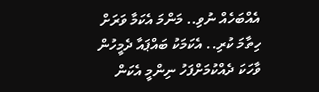އެއްބަހެއް ނުވި.. މަންމަ އެކަމާ ވަރަށް ހިތާމަ ކުރި.. އެކަމަކު ބައްޕައާ ދެމީހުން ވާހަކަ ދެއްކުމަށްފަހު ނިންމީ އެކަން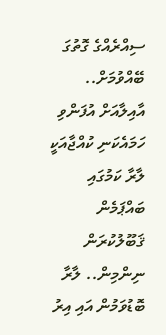ސިއްރެއްގެ ގޮތުގަ ބޭއްވުމަށް.. އާއިލާއަށް އުފަންވި ހަމައެކަނި ކުއްޖާއަކީ ލާރާ ކަމުގައި ބައްޕަމެން ޤަބޫލުކުރަން ނިންމިން.. ލާރާ ބޮޑުވަމުން އައި އިރު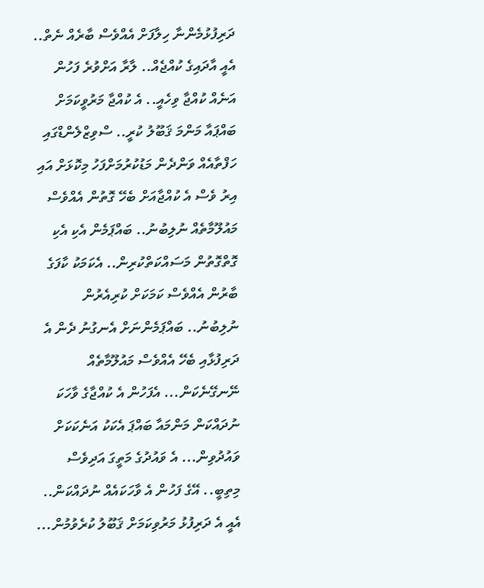ދަރިފުޅުމެންނާ ހިލާފަށް އެއްވެސް ބާރެއް ނެތް.. އެއީ އާދައިގެ ކުއްޖެއް.. ލާރާ އަށްވުރެ ފަހުން އަނެއް ކުއްޖާ ވިހެއީ.. އެ ކުއްޖާ މަރުވީކަމަށް ބައްޕައާ މަންމަ ޤަބޫލު ކުރީ.. ސްވިޒްލެންޑްގައި ހަފްތާއެއް ވަންދެން މަޑުކުރުމަށްފަހު މިކޮޅަށް އައި އިރު ވެސް އެ ކުއްޖާއަށް ބެހޭ ގޮތުން އެއްވެސް މައުލޫމާތެއް ނުލިބުނު.. ބައްޕަމެން އެކި އެކި ގޮތްގޮތުން މަސައްކަތްކުރިން.. އެކަމަކު ކާފަގެ ބާރުން އެއްވެސް ކަމަކަށް ކުރިއެރުން ނުލިބުނު.. ބައްޕަމެންނަށް އެނގުނު ދެން އެ ދަރިފުޅާއި ބެހޭ އެއްވެސް މައުލޫމާތެއް ނޭނގޭނެކަން... އެފަހުން އެ ކުއްޖާގެ ވާހަކަ ނުދައްކަން މަންމައާ ބައްޕަ އެކަކު އަނެކަކަށް ވައުދުވިން... އެ ވައުދުގެ މަތީގަ އަދިވެސް މިތިބީ.. އޭގެ ފަހުން އެ ވާހަކައެއް ނުދައްކަން.. އެއީ އެ ދަރިފުޅު މަރުވިކަމަށް ޤަބޫލު ކުރެވުމުން...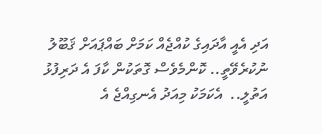އަދި އެއީ އާދައިގެ ކުއްޖެއް ކަމަށް ބައްޕައަށް ޤަބޫލު ނުކުރެވޭތީ.. ކޮންމެވެސް ގޮތަކުން ކާފަ އެ ދަރިފުޅު އަތުލީ..  އެކަމަކު މިއަދު އެނގިއްޖެ އެ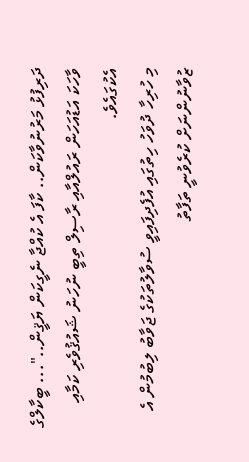ދަރިފުޅު މަރުނުވާކަން.. ކާފަ އެ ކުއްޖާ ނެގީކަން ޔަޤީން.."... ބީކާލްގެ ވާހަކަ އަޑުއަހަން ރައުލްއާއި ރާސިލް ތިބީ ނުހަނު ޝައުޤުވެރި ކަމާއި އެކުގައެވެ.
މި ހުރިހާ ދުވަހު ހިތުގައި އުފެދިފައިވީ ސުވާލުތަކުގެ ޖަވާބު ލިބުމުން އެ ޒުވާނުންނަށް ކުރެވުނީ ތަފާތު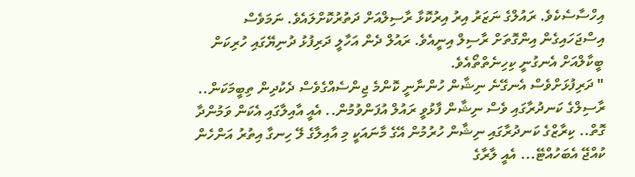އިހްސާސެކެވެ. ރައުލްގެ ނަޒަރު އިރު އިރުކޮޅާ ރާސިލްއަށް ދަތުރުކޮށްލައެވެ. ނަމަވެސް އިސްޖަހައިގެން އިންގޮތަށް ރާސިލް އިނީއެވެ. ރައުލް ދެން އަހާލީ ދަރިފުޅު ދުނިޔޭގައި ހުރިކަން ބީކާލްއަށް އެނގުނީ ކިހިނެތްތޯއެވެ.
" ދަރިފުޅަށްވެސް އެނގޭނެ ނިޝާން ހުންނާނީ ކޮންމެ ޖިންސެއްގެވެސް ދެކުދިން ތިބީމަކަން.. ރާސިލްގެ ކަނދުރާގައި ވެސް ނިޝާން ފާޅުވީ ރައުލް އުފަންވުމުން.. އެއީ އާއިލާގައި އެކަން ވަމުންދާ ގޮތް.. ކިރާޒްގެ ކަނދުރާގައި ނިޝާން ހުރުމުން އޭގެ މާނައަކީ މި އާއިލާގެ ލޭ ހިނގާ އިތުރު އަންހެން ކުއްޖޭ އެބަހުއްޓޭ... އެއީ ލާރާގެ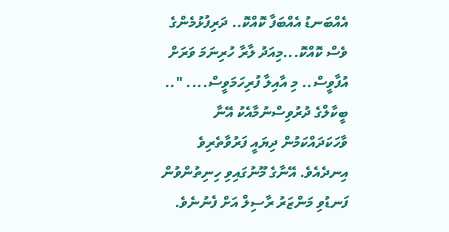އެއްބަނޑު އެއްބަފާ ކޮއްކޮ.. ދަރިފުޅުމެންގެ ވެސް ކޮއްކޮ...މިއަދު ލާރާ ހުރިނަމަ ވަރަށް އުފާވީސް.. މި އާއިލާ ފުރިހަމަވީސް.... ".. ބީކާލްގެ ދުރުވިސްނުމާއެކު އޭނާ ވާހަކަދައްކަމުން ދިޔައީ ފަރުވާތެރިވެ އިނދެއެވެ. އޭނާގެ މޫނުގައިވި ހިނިތުންވުން ފަނޑުވި މަންޒަރު ރާސިލް އަށް ފެނުނެވެ.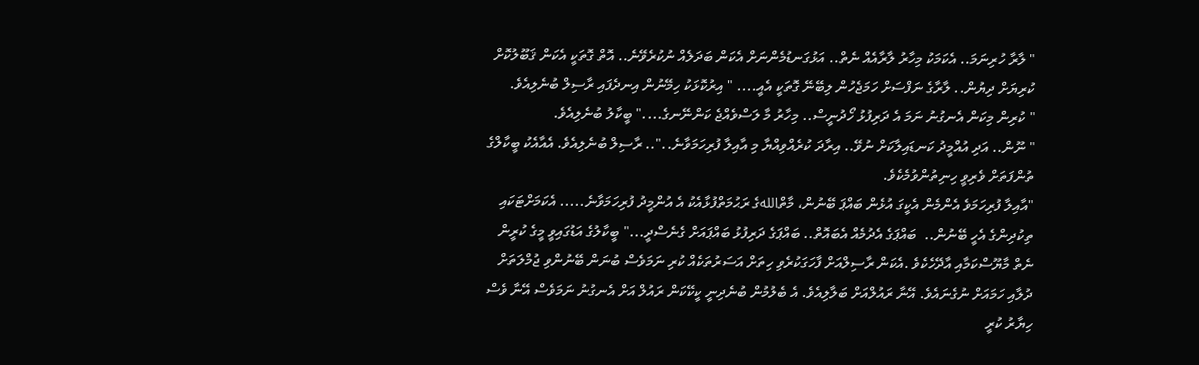" ލާރާ ހުރިނަމަ.. އެކަމަކު މިހާރު ލާރާއެއް ނެތް.. އަޅުގަނޑުމެންނަށް އެކަން ބަދަލެއް ނުކުރެވޭނެ.. އޮތް ގޮތަކީ އެކަން ޤަބޫލުކޮށް ކުރިޔަށް ދިޔުން.. ލާރާގެ ނަފްސަށް ހަމަޖެހުން ލިބޭނޭ ގޮތަކީ އެއީ.... " އިރުކޮޅަކު ހިމޭނުން އިނދެފައި ރާސިލް ބުނެލިއެވެ.
" ކުރިން މިކަން އެނގުނު ނަމަ އެ ދަރިފުޅު ހޯދުނީސް.. މިހާރު މާ ލަސްވެއްޖެ ކަންނޭނގެ...." ބީކާލު ބުނެލިއެވެ.
" ނޫން.. އަދި އުއްމީދު ކަނޑައިލާކަށް ނުވޭ.. އިރާދަ ކުރެއްވިއްޔާ މި އާއިލާ ފުރިހަމަވާނެ..".. ރާސިލް ބުނެލިއެވެ. އެއާއެކު ބީކާލްގެ ތުންފަތަށް ވެރިވީ ހިނިތުންވުމެކެވެ.
"އާއިލާ ފުރިހަމަވެ އެންމެން އެކީގަ އުޅެން ބައްޕަ ބޭނުން، މާތްاللهގެ ރަޙުމަތްފުޅާއެކު އެ އުންމީދު ފުރިހަމަވާނެ..... އެކަމަށްޓަކައި ތިކުދިންގެ އެހީ ބޭނުން..  ބައްޕަގެ އެދުމެއް އެބައޮތް.. ބައްޕަގެ ދަރިފުޅު ބައްޕައަށް ގެނެސްދީ..." ބީކާލުގެ އަޑުގައިވީ މީގެ ކުރީން ނެތް މާޔޫސްކަމާއި އާދޭހެކެވެ .އެކަން ރާސިލްއަށް ފާހަގަކުރެވި ހިތަށް އަސަރުތަކެއް ކުރި ނަމަވެސް ބުނަން ބޭނުންވި ޖުމްލަތަށް ދުލާއި ހަމައަށް ނުގެނައެވެ. އޭނާ ރައުލްއަށް ބަލާލިއެވެ. އެ ބެލުމުން ބުނެދިނީ ކީކޭކަން ރައުލް އަށް އެނގުނު ނަމަވެސް އޭނާ ވެސް ހިޔާރު ކުރީ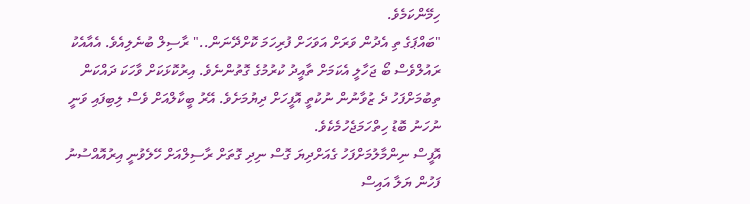ހިމޭންކަމެވެ.
"ބައްޕަގެ ތި އެދުން ވަރަށް އަވަހަށް ފުރިހަމަ ކޮށްދޭނަން.." ރާސިލް ބުނެލިއެވެ. އެއާއެކު ރައުލްވެސް ބޯ ޖަހާލީ އެކަމަށް ތާއީދު ކުރުމުގެ ގޮތުންނެވެ. އިރުކޮޅަކަށް ވާހަކަ ދައްކަން ތިބުމަށްފަހު ދެ ޒުވާނުން ނުކުތީ އޮފީހަށް ދިޔުމަށެވެ. އޭރު ބީކާލްއަށް ވެސް ލިބިފައި ވަނީ ނުހަނު ބޮޑު ހިތްހަމަޖެހުމެކެވެ.
އޮފީސް ނިންމާލުމަށްފަހު ގެއަށްދިޔަ ގޮސް ނިދި ގޮތަށް ރާސިލްއަށް ހޭލެވުނީ އިރުއޮއްސުނު ފަހުން ޔަލާ އައިސް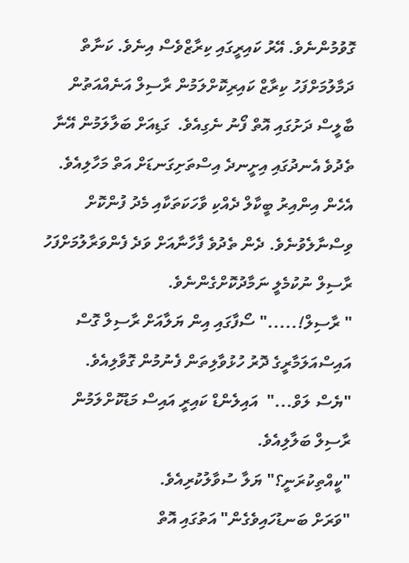ގޮވުމުންނެވެ. އޭރު ކައިރީގައި ކިރާޒްވެސް އިނެވެ. ކަނާތް ދަމާލުމަށްފަހު ކިރާޒް ކައިރިކޮށްލަމުން ރާސިލް އަނެއްއަތުން ބާލީސް ދަށުގައި އޮތް ފޯނު ނެގިއެވެ.  ގަޑިއަށް ބަލާލަމުން އޭނާ ތެދުވެ އެނދުގައި އިށީނދެ އިސްތަށިގަނޑަށް އަތް މަހާލިއެވެ. އެހެން އިންއިރު ބީކާލް ދެއްކި ވާހަކަތަކާއި މެދު ފުންކޮށް ވިސްނާލެވުނެވެ. ދެން ތެދުވެ ފާހާނާއަށް ވަދެ ފެންވަރާލުމަށްފަހު ރާސިލް ނުކުމެލީ ނަމާދުކޮށްގެންނެވެ.
" ރާސިލް!....." ސޯފާގައި އިން ޔަލާއަށް ރާސިލް ގޮސް އައިސްއަލަމާރީގެ ދޮރު ހުޅުވާލިތަން ފެނުމުން ގޮވާލިއެވެ.
"ޔެސް ލަވް..."  އައިލެންޑް ކައިރީ އައިސް މަޑުކޮށްލަމުން ރާސިލް ބަލާލިއެވެ.
"ކީއްތިކުރަނީ؟" ޔަލާ ސުވާލުކުރިއެވެ.
"ވަރަށް ބަނޑުހައިވެގެން" އަތުގައި އޮތް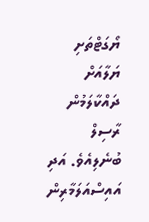ޔޯގަޓްތަށި ޔަލާއަށް ދައްކާލަމުން ރާސިލް ބުނެލިއެވެ. އަދި އައިސްއަލަމާރިން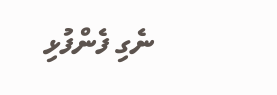ނެގި ފެންފުޅި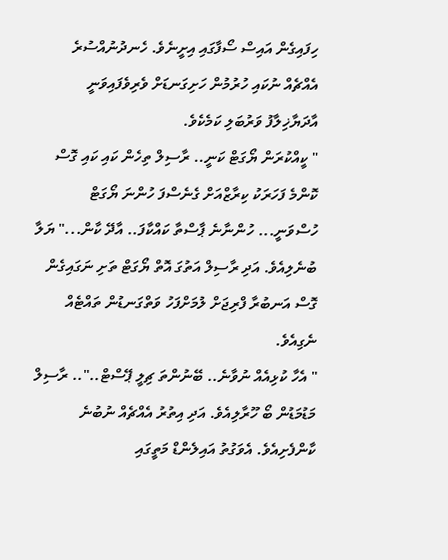ހިފައިގެން އައިސް ސޯފާގައި އިށީނެވެ. ހެނދުނުއްސުރެ އެއްޗެއް ނުކައި ހުރުމުން ހަށިގަނޑަށް ވެރިވެފައިވަނީ އާދަޔާޚިލާފު ވަރުބަލި ކަމެކެވެ.
" ކީއްކުރަން ޔޯގަޓް ކަނީ.. ރާސިލް ތިހެން ކައި ކައި ގޮސް ކޮންމެ ފަހަރަކު ކިރާޒްއަށް ގެނެސްފަ ހުންނަ ޔޯގަޓް ހުސްވަނީ... ހުންނާނެ ޕާސްތާ ކައްކާފަ.. އާދޭ ކާން..." ޔަލާ ބުނެލިއެވެ. އަދި ރާސިލް އަތުގަ އޮތް ޔޯގަޓް ތަށި ނަގައިގެން ގޮސް އަނބުރާ ފްރިޖަށް ލުމަށްފަހު ވަތްގަނޑުން ތައްޓެއް ނެގިއެވެ.
" އެހާ ކުޅިއެއް ނުވާނެ.. ބޭނުންތަ ޗިލީ ޕޭސްޓް..".. ރާސިލް މަޑުމަޑުން ބޯ ހޫރާލިއެވެ. އަދި އިތުރު އެއްޗެއް ނުބުނެ ކާންފެށިއެވެ. އެވަގުތު އައިލެންޑް މަތީގައި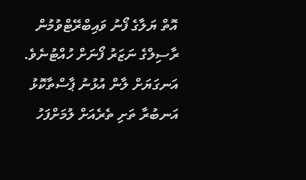އޮތް ޔަލާގެ ފޯނު ވައިބްރޭޓްވުމުން ރާސިލްގެ ނަޒަރު ފޯނަށް ހުއްޓުނެވެ. އަނގަޔަށް ލާން އުޅުނު ޕާސްތާކޮޅު އަނބުރާ ތަށި ތެރެއަށް ލުމަށްފަހު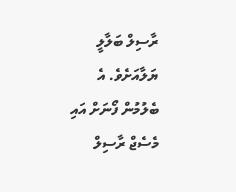ރާސިލް ބަލާލީ ޔަލާއަށެވެ. އެ ބެލުމުން ފޯނަށް އައި މެސެޖް ރާސިލް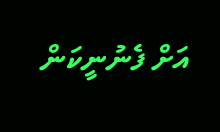އަށް ފެނުނީކަން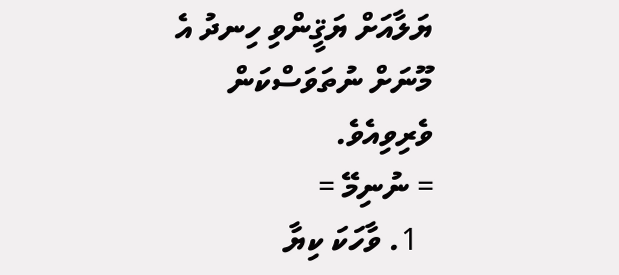ޔަލާއަށް ޔަޤީންވި ހިނދު އެ މޫނަށް ނުތަވަސްކަން ވެރިވިއެވެ.
= ނުނިމޭ =
  1. ވާހަކަ ކިޔާ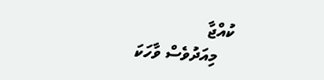ކުއްޖާ
    މިއަދުވެސް ވާހަކަ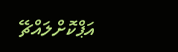އަޕްކޮށްލައްޗޭ